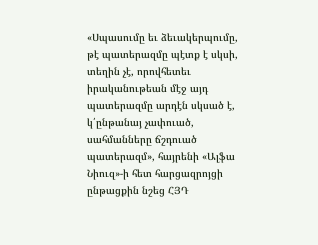«Սպասումը եւ ձեւակերպումը, թէ պատերազմը պէտք է սկսի, տեղին չէ, որովհետեւ իրականութեան մէջ այդ պատերազմը արդէն սկսած է, կ՛ընթանայ չափուած, սահմանները ճշդուած պատերազմ», հայրենի «Ալֆա Նիուզ»-ի հետ հարցազրոյցի ընթացքին նշեց ՀՅԴ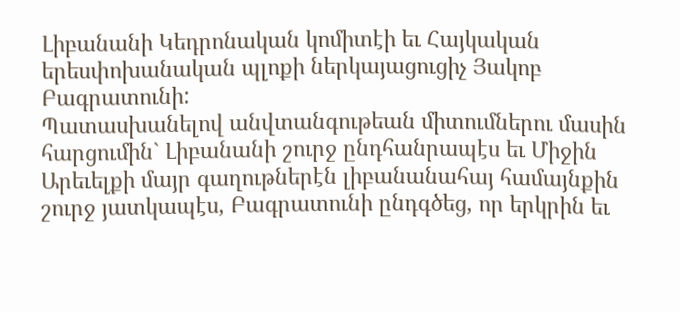Լիբանանի Կեդրոնական կոմիտէի եւ Հայկական երեսփոխանական պլոքի ներկայացուցիչ Յակոբ Բագրատունի:
Պատասխանելով անվտանգութեան միտումներու մասին հարցումին` Լիբանանի շուրջ ընդհանրապէս եւ Միջին Արեւելքի մայր գաղութներէն լիբանանահայ համայնքին շուրջ յատկապէս, Բագրատունի ընդգծեց, որ երկրին եւ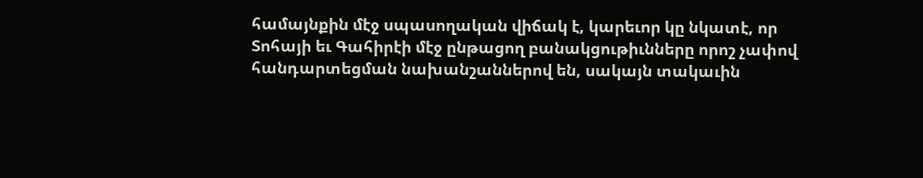համայնքին մէջ սպասողական վիճակ է, կարեւոր կը նկատէ, որ Տոհայի եւ Գահիրէի մէջ ընթացող բանակցութիւնները որոշ չափով հանդարտեցման նախանշաններով են, սակայն տակաւին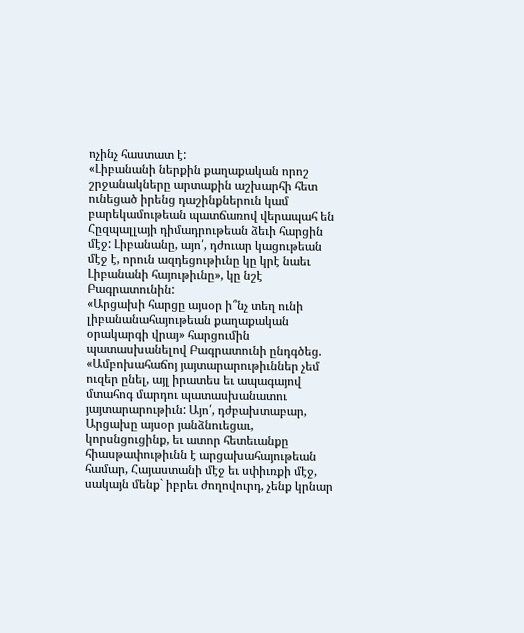ոչինչ հաստատ է:
«Լիբանանի ներքին քաղաքական որոշ շրջանակները արտաքին աշխարհի հետ ունեցած իրենց դաշինքներուն կամ բարեկամութեան պատճառով վերապահ են Հըզպալլայի դիմադրութեան ձեւի հարցին մէջ: Լիբանանը, այո՛, դժուար կացութեան մէջ է, որուն ազդեցութիւնը կը կրէ նաեւ Լիբանանի հայութիւնը», կը նշէ Բագրատունին:
«Արցախի հարցը այսօր ի՞նչ տեղ ունի լիբանանահայութեան քաղաքական օրակարգի վրայ» հարցումին պատասխանելով Բագրատունի ընդգծեց. «Ամբոխահաճոյ յայտարարութիւններ չեմ ուզեր ընել, այլ իրատես եւ ապագայով մտահոգ մարդու պատասխանատու յայտարարութիւն: Այո՛, դժբախտաբար, Արցախը այսօր յանձնուեցաւ, կորսնցուցինք, եւ ատոր հետեւանքը հիասթափութիւնն է արցախահայութեան համար, Հայաստանի մէջ եւ սփիւռքի մէջ, սակայն մենք` իբրեւ ժողովուրդ, չենք կրնար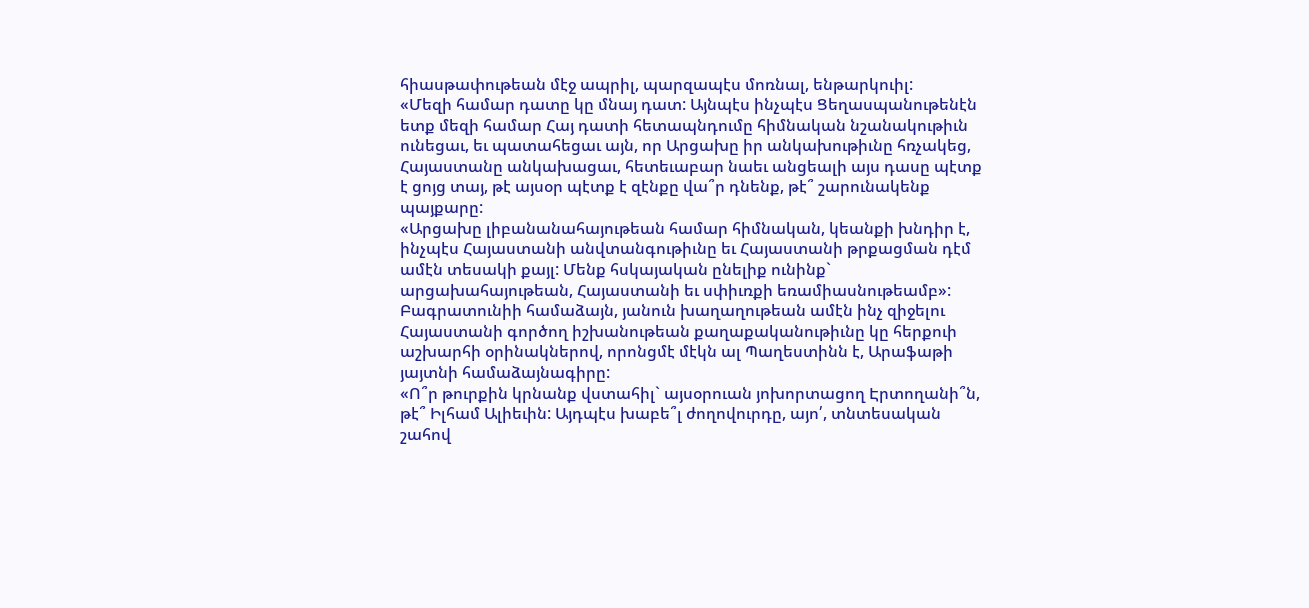հիասթափութեան մէջ ապրիլ, պարզապէս մոռնալ, ենթարկուիլ:
«Մեզի համար դատը կը մնայ դատ: Այնպէս ինչպէս Ցեղասպանութենէն ետք մեզի համար Հայ դատի հետապնդումը հիմնական նշանակութիւն ունեցաւ, եւ պատահեցաւ այն, որ Արցախը իր անկախութիւնը հռչակեց, Հայաստանը անկախացաւ, հետեւաբար նաեւ անցեալի այս դասը պէտք է ցոյց տայ, թէ այսօր պէտք է զէնքը վա՞ր դնենք, թէ՞ շարունակենք պայքարը:
«Արցախը լիբանանահայութեան համար հիմնական, կեանքի խնդիր է, ինչպէս Հայաստանի անվտանգութիւնը եւ Հայաստանի թրքացման դէմ ամէն տեսակի քայլ: Մենք հսկայական ընելիք ունինք` արցախահայութեան, Հայաստանի եւ սփիւռքի եռամիասնութեամբ»:
Բագրատունիի համաձայն, յանուն խաղաղութեան ամէն ինչ զիջելու Հայաստանի գործող իշխանութեան քաղաքականութիւնը կը հերքուի աշխարհի օրինակներով, որոնցմէ մէկն ալ Պաղեստինն է, Արաֆաթի յայտնի համաձայնագիրը:
«Ո՞ր թուրքին կրնանք վստահիլ` այսօրուան յոխորտացող Էրտողանի՞ն, թէ՞ Իլհամ Ալիեւին: Այդպէս խաբե՞լ ժողովուրդը, այո՛, տնտեսական շահով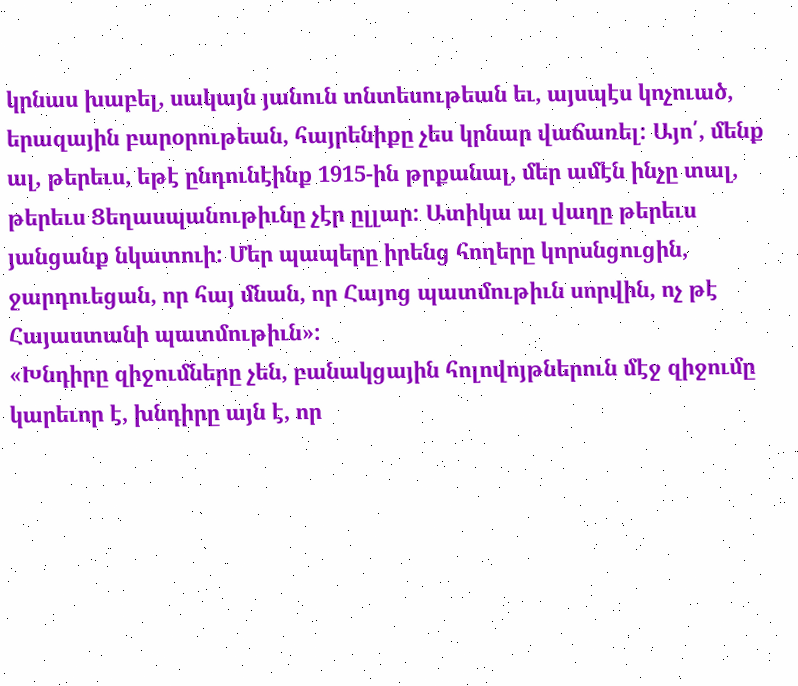կրնաս խաբել, սակայն յանուն տնտեսութեան եւ, այսպէս կոչուած, երազային բարօրութեան, հայրենիքը չես կրնար վաճառել: Այո՛, մենք ալ, թերեւս, եթէ ընդունէինք 1915-ին թրքանալ, մեր ամէն ինչը տալ, թերեւս Ցեղասպանութիւնը չէր ըլլար: Ատիկա ալ վաղը թերեւս յանցանք նկատուի: Մեր պապերը իրենց հողերը կորսնցուցին, ջարդուեցան, որ հայ մնան, որ Հայոց պատմութիւն սորվին, ոչ թէ Հայաստանի պատմութիւն»:
«Խնդիրը զիջումները չեն, բանակցային հոլովոյթներուն մէջ զիջումը կարեւոր է, խնդիրը այն է, որ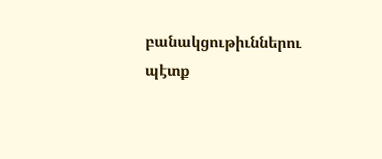բանակցութիւններու պէտք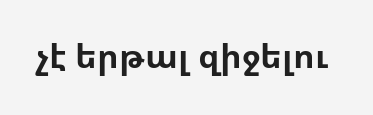չէ երթալ զիջելու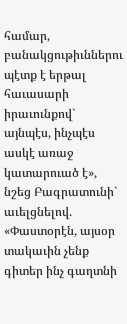համար, բանակցութիւններու պէտք է երթալ հաւասարի իրաւունքով` այնպէս, ինչպէս ասկէ առաջ կատարուած է», նշեց Բագրատունի` աւելցնելով. «Փաստօրէն, այսօր տակաւին չենք գիտեր ինչ գաղտնի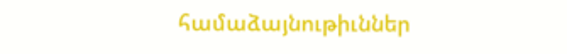համաձայնութիւններ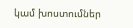կամ խոստումներ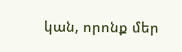կան, որոնք մեր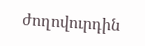ժողովուրդին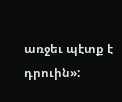առջեւ պէտք է դրուին»: